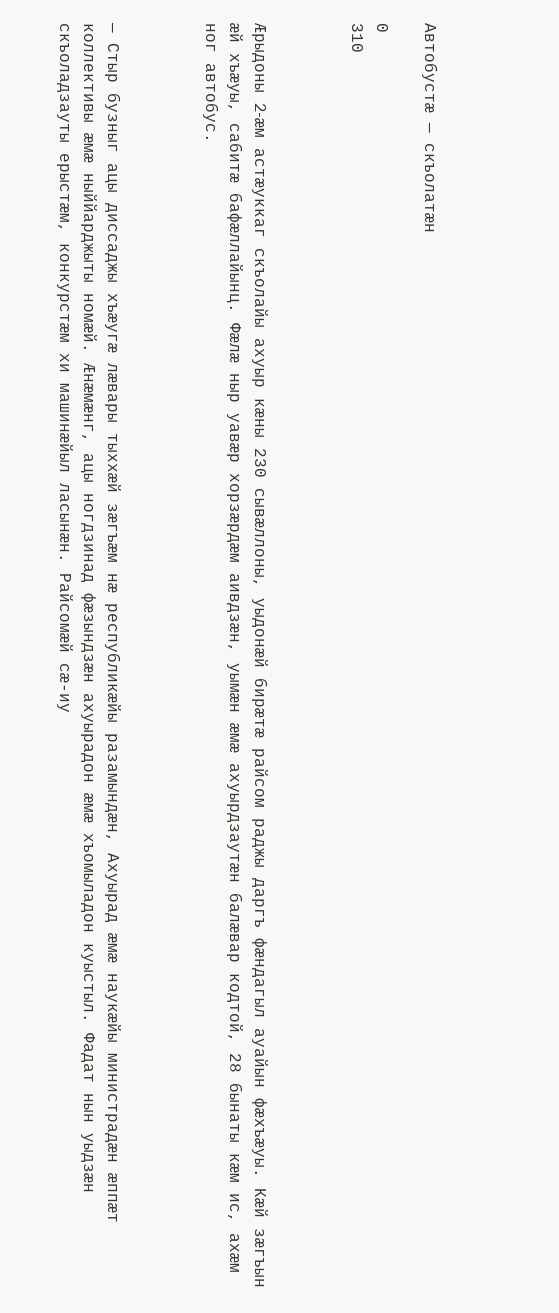Автобустæ — скъолатæн

0
310



Æрыдоны 2-æм астæуккаг скъолайы ахуыр кæны 230 сывæллоны, уыдонæй бирæтæ райсом раджы даргъ фæндагыл ауайын фæхъæуы. Кæй зæгъын æй хъæуы, сабитæ бафæллайынц. Фæлæ ныр уавæр хорзæрдæм аивдзæн, уымæн æмæ ахуырдзаутæн балæвар кодтой, 28 бынаты кæм ис, ахæм ног автобус.



— Стыр бузныг ацы диссаджы хъæугæ лæвары тыххæй зæгъæм нæ республикæйы разамындæн, Ахуырад æмæ наукæйы министрадæн æппæт коллективы æмæ ныййарджыты номæй. Æнæмæнг, ацы ногдзинад фæзындзæн ахуырадон æмæ хъомыладон куыстыл. Фадат нын уыдзæн скъоладзауты ерыстæм, конкурстæм хи машинæйыл ласынæн. Райсомæй сæ-иу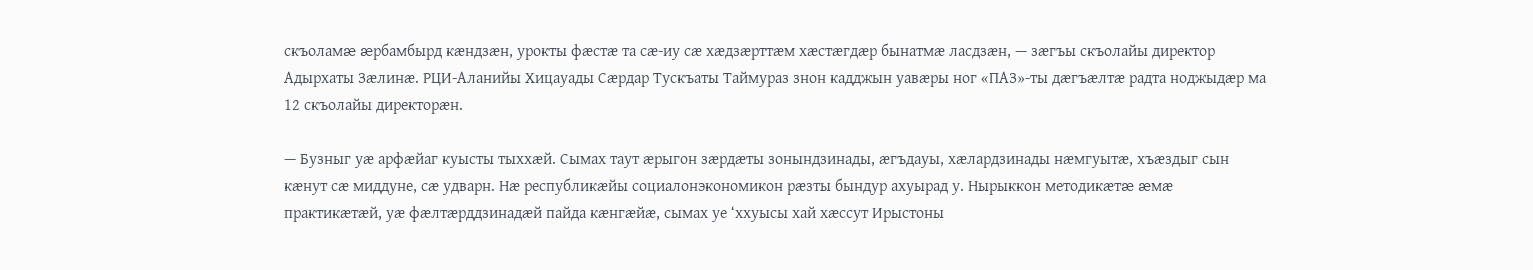скъоламæ æрбамбырд кæндзæн, урокты фæстæ та сæ-иу сæ хæдзæрттæм хæстæгдæр бынатмæ ласдзæн, — зæгъы скъолайы директор Адырхаты Зæлинæ. РЦИ-Аланийы Хицауады Сæрдар Тускъаты Таймураз знон кадджын уавæры ног «ПАЗ»-ты дæгъæлтæ радта ноджыдæр ма 12 скъолайы директорæн.

— Бузныг уæ арфæйаг куысты тыххæй. Сымах таут æрыгон зæрдæты зонындзинады, æгъдауы, хæлардзинады нæмгуытæ, хъæздыг сын кæнут сæ миддуне, сæ удварн. Нæ республикæйы социалонэкономикон рæзты бындур ахуырад у. Нырыккон методикæтæ æмæ практикæтæй, уæ фæлтæрддзинадæй пайда кæнгæйæ, сымах уе ‘ххуысы хай хæссут Ирыстоны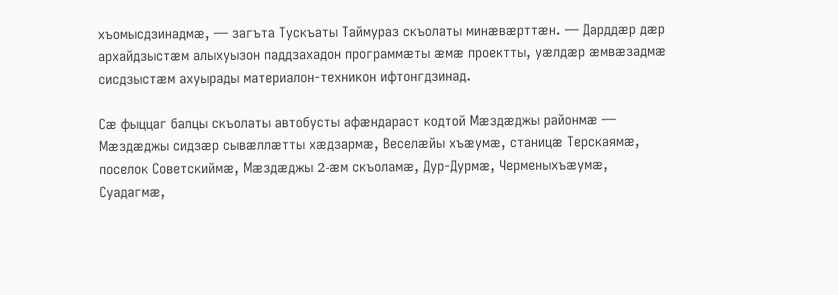хъомысдзинадмæ, — загъта Тускъаты Таймураз скъолаты минæвæрттæн. — Дарддæр дæр архайдзыстæм алыхуызон паддзахадон программæты æмæ проектты, уæлдæр æмвæзадмæ сисдзыстæм ахуырады материалон-техникон ифтонгдзинад.

Сæ фыццаг балцы скъолаты автобусты афæндараст кодтой Мæздæджы районмæ — Мæздæджы сидзæр сывæллæтты хæдзармæ, Веселæйы хъæумæ, станицæ Терскаямæ, поселок Советскиймæ, Мæздæджы 2-æм скъоламæ, Дур-Дурмæ, Черменыхъæумæ, Суадагмæ,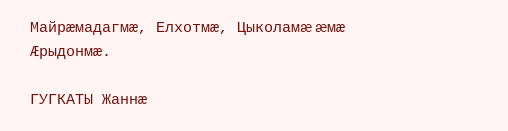Майрæмадагмæ, Елхотмæ, Цыколамæ æмæ Æрыдонмæ.

ГУГКАТЫ Жаннæ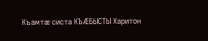Къамтæ систа КЪÆБЫСТЫ Харитон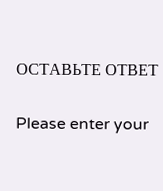ОСТАВЬТЕ ОТВЕТ

Please enter your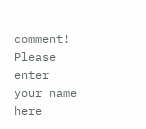comment!
Please enter your name here